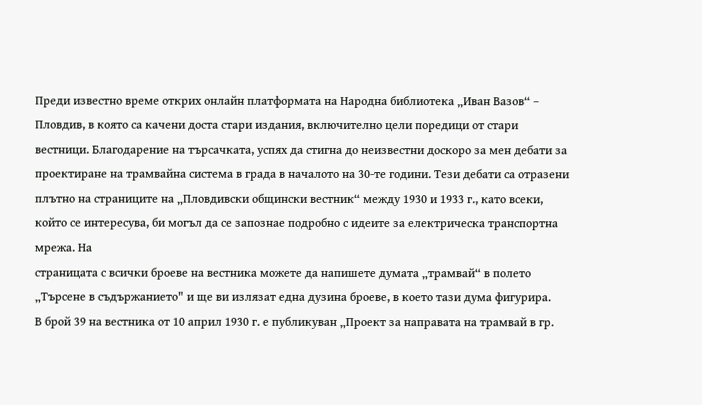Преди известно време открих онлайн платформата на Народна библиотека „Иван Вазов“ – Пловдив, в която са качени доста стари издания, включително цели поредици от стари вестници. Благодарение на търсачката, успях да стигна до неизвестни доскоро за мен дебати за проектиране на трамвайна система в града в началото на 30-те години. Тези дебати са отразени плътно на страниците на „Пловдивски общински вестник“ между 1930 и 1933 г., като всеки, който се интересува, би могъл да се запознае подробно с идеите за електрическа транспортна мрежа. На
страницата с всички броеве на вестника можете да напишете думата „трамвай“ в полето „Търсене в съдържанието" и ще ви излязат една дузина броеве, в което тази дума фигурира.
В брой 39 на вестника от 10 април 1930 г. е публикуван „Проект за направата на трамвай в гр.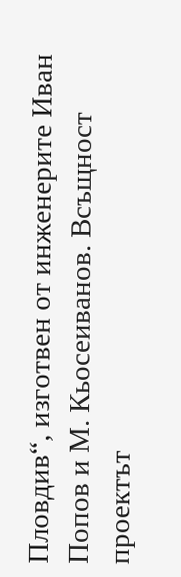Пловдив“, изготвен от инженерите Иван Попов и М. Кьосеиванов. Всъщност проектът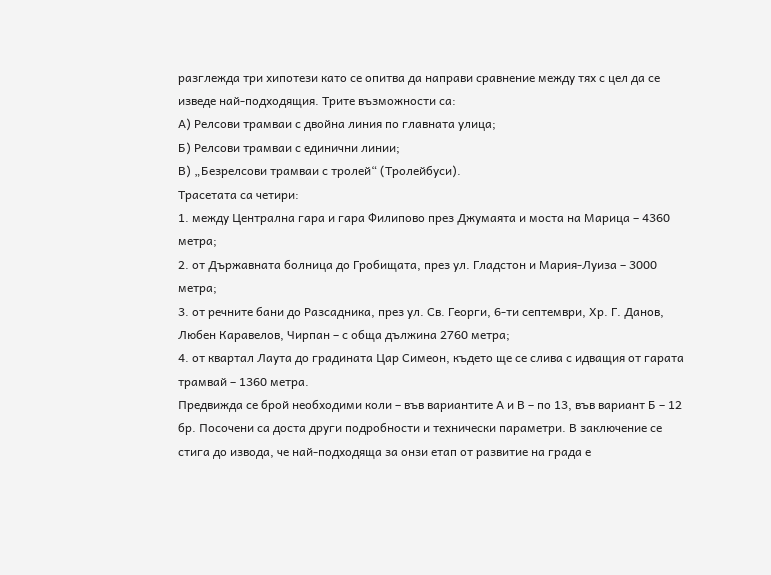разглежда три хипотези като се опитва да направи сравнение между тях с цел да се изведе най-подходящия. Трите възможности са:
А) Релсови трамваи с двойна линия по главната улица;
Б) Релсови трамваи с единични линии;
В) „Безрелсови трамваи с тролей“ (Тролейбуси).
Трасетата са четири:
1. между Централна гара и гара Филипово през Джумаята и моста на Марица – 4360 метра;
2. от Държавната болница до Гробищата, през ул. Гладстон и Мария-Луиза – 3000 метра;
3. от речните бани до Разсадника, през ул. Св. Георги, 6-ти септември, Хр. Г. Данов, Любен Каравелов, Чирпан – с обща дължина 2760 метра;
4. от квартал Лаута до градината Цар Симеон, където ще се слива с идващия от гарата трамвай – 1360 метра.
Предвижда се брой необходими коли – във вариантите А и В – по 13, във вариант Б – 12 бр. Посочени са доста други подробности и технически параметри. В заключение се стига до извода, че най-подходяща за онзи етап от развитие на града е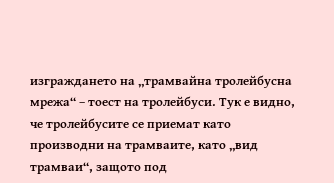изграждането на „трамвайна тролейбусна мрежа“ – тоест на тролейбуси. Тук е видно, че тролейбусите се приемат като производни на трамваите, като „вид трамваи“, защото под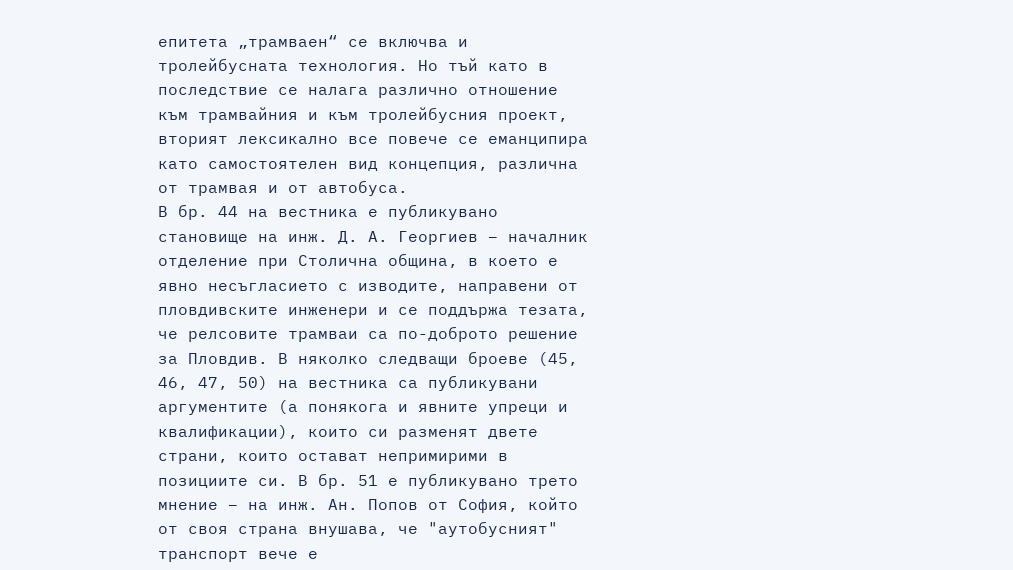епитета „трамваен“ се включва и тролейбусната технология. Но тъй като в последствие се налага различно отношение към трамвайния и към тролейбусния проект, вторият лексикално все повече се еманципира като самостоятелен вид концепция, различна от трамвая и от автобуса.
В бр. 44 на вестника е публикувано становище на инж. Д. А. Георгиев – началник отделение при Столична община, в което е явно несъгласието с изводите, направени от пловдивските инженери и се поддържа тезата, че релсовите трамваи са по-доброто решение за Пловдив. В няколко следващи броеве (45, 46, 47, 50) на вестника са публикувани аргументите (а понякога и явните упреци и квалификации), които си разменят двете страни, които остават непримирими в позициите си. В бр. 51 е публикувано трето мнение – на инж. Ан. Попов от София, който от своя страна внушава, че "аутобусният" транспорт вече е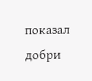показал добри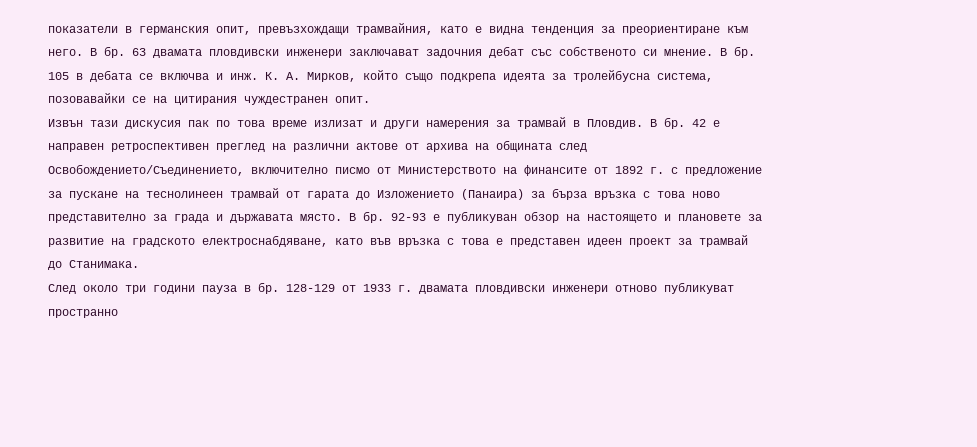показатели в германския опит, превъзхождащи трамвайния, като е видна тенденция за преориентиране към него. В бр. 63 двамата пловдивски инженери заключават задочния дебат със собственото си мнение. В бр. 105 в дебата се включва и инж. К. А. Мирков, който също подкрепа идеята за тролейбусна система, позовавайки се на цитирания чуждестранен опит.
Извън тази дискусия пак по това време излизат и други намерения за трамвай в Пловдив. В бр. 42 е направен ретроспективен преглед на различни актове от архива на общината след Освобождението/Съединението, включително писмо от Министерството на финансите от 1892 г. с предложение за пускане на теснолинеен трамвай от гарата до Изложението (Панаира) за бърза връзка с това ново представително за града и държавата място. В бр. 92-93 е публикуван обзор на настоящето и плановете за развитие на градското електроснабдяване, като във връзка с това е представен идеен проект за трамвай до Станимака.
След около три години пауза в бр. 128-129 от 1933 г. двамата пловдивски инженери отново публикуват пространно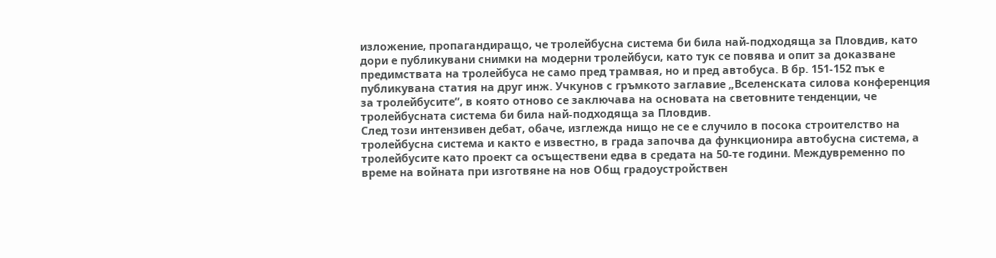изложение, пропагандиращо, че тролейбусна система би била най-подходяща за Пловдив, като дори е публикувани снимки на модерни тролейбуси, като тук се повява и опит за доказване предимствата на тролейбуса не само пред трамвая, но и пред автобуса. В бр. 151-152 пък е публикувана статия на друг инж. Учкунов с гръмкото заглавие „Вселенската силова конференция за тролейбусите“, в която отново се заключава на основата на световните тенденции, че тролейбусната система би била най-подходяща за Пловдив.
След този интензивен дебат, обаче, изглежда нищо не се е случило в посока строителство на тролейбусна система и както е известно, в града започва да функционира автобусна система, а тролейбусите като проект са осъществени едва в средата на 50-те години. Междувременно по време на войната при изготвяне на нов Общ градоустройствен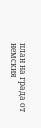план на града от немския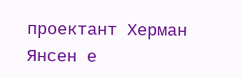проектант Херман Янсен е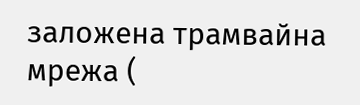заложена трамвайна мрежа (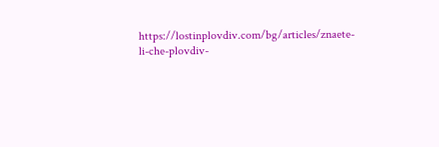https://lostinplovdiv.com/bg/articles/znaete-li-che-plovdiv-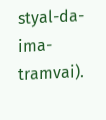styal-da-ima-tramvai).